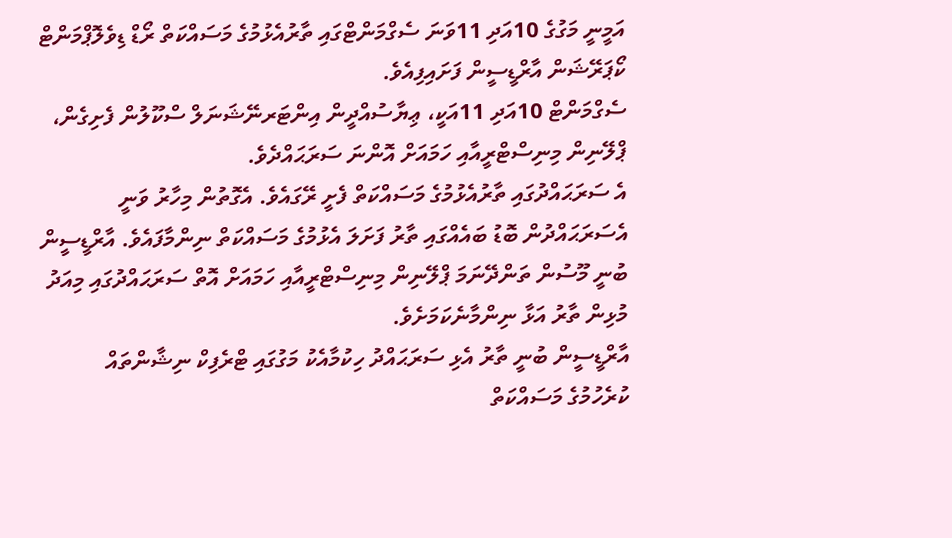އަމީނީ މަގުގެ 10އަދި 11ވަނަ ސެގްމަންޓްގައި ތާރުއެޅުމުގެ މަސައްކަތް ރޯޑް ޑިވެލޮޕްމަންޓް ކޯޕަރޭޝަން އާރްޑީސީން ފަށައިފިއެވެ.
ސެގްމަންޓް 10އަދި 11އަކީ، ޢިޔާސުއްދީން އިންޓަރނޭޝަނަލް ސްކޫލުން ފެށިގެން، ޕްލޭނިން މިނިސްޓްރީއާއި ހަމައަށް އޮންނަ ސަރަޙައްދެވެ.
އެ ސަރަޙައްދުގައި ތާރުއެޅުމުގެ މަސައްކަތް ފެށީ ރޭގައެވެ. އެގޮތުން މިހާރު ވަނީ އެސަރަޙައްދުން ބޮޑު ބައެއްގައި ތާރު ފަށަލަ އެޅުމުގެ މަސައްކަތް ނިންމާފައެވެ. އާރްޑީސީން ބުނީ މޫސުން ތަންދޭނަމަ ޕްލޭނިން މިނިސްޓްރީއާއި ހަމައަށް އޮތް ސަރަޙައްދުގައި މިއަދު މުޅިން ތާރު އަޅާ ނިންމާނެކަމަށެވެ.
އާރްޑީސީން ބުނީ ތާރު އެޅި ސަރަޙައްދު ހިކުމާއެކު މަގުގައި ޓްރެފިކް ނިޝާންތައް ކުރެހުމުގެ މަސައްކަތް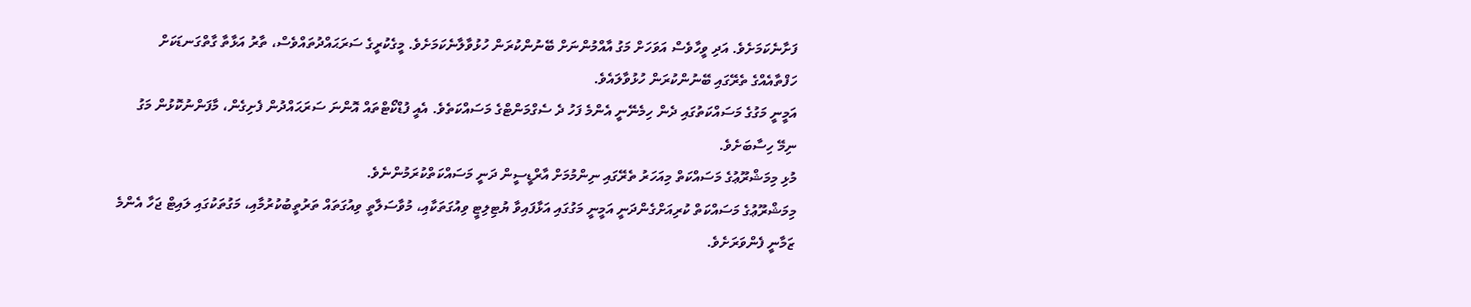ފަށާނެކަމަށެވެ. އަދި ވީހާވެސް އަވަހަށް މަގު އާއްމުންނަށް ބޭނުންކުރަން ހުޅުވާލާނެކަމަށެވެ. މީގެކުރީގެ ސަރަޙައްދުތައްވެސް، ތާރު އަޅާތާ ގާތްގަނޑަކަށް ހަފްތާއެއްގެ ތެރޭގައި ބޭނުންކުރަން ހުޅުވާލައެވެ.
އަމީނީ މަގުގެ މަސައްކަތުގައި ދެން ހިމެނޭނީ އެންމެ ފަހު ދެ ސެގްމަންޓްގެ މަސައްކަތެވެ. އެއީ ފުޑްކޯޓްތައް އޮންނަ ސަރަޙައްދުން ފެށިގެން، މާފަންނުކޮޅުން މަގު ނިމޭ ހިސާބަށެވެ.
މުޅި މިމަޝްރޫޢުގެ މަސައްކަތް މިއަހަރު ތެރޭގައި ނިންމުމަށް އާރްޑީސީން ދަނީ މަސައްކަތްކުރަމުންނެވެ.
މިމަޝްރޫޢުގެ މަސައްކަތް ކުރިއަށްގެންދަނީ އަމީނީ މަގުގައި އަޅާފައިވާ ޔުޓިލިޓީ ވިއުގަތަކާއި، މުވާސަލާތީ ވިއުގަތައް ތަރުތީބުކުރުމާއި، މަގުތަކުގައި ލައިޓް ޖަހާ އެންމެ ޒަމާނީ ފެންވަރަށެވެ.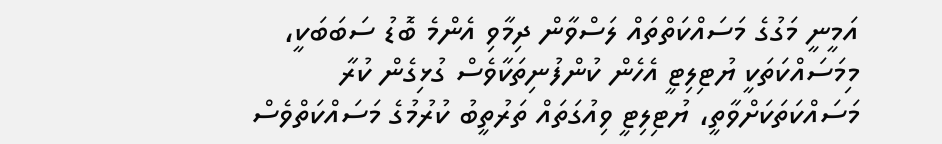އަމީނީ މަގުގެ މަސައްކަތްތައް ލަސްވާން ދިމާވި އެންމެ ބޮޑު ސަބަބަކީ، މިމަސައްކަތަކީ ޔުޓިލިޓީ އެހެން ކުންފުނިތަކާވެސް ގުޅިގެން ކުރާ މަސައްކަތަކަށްވާތީ، ޔުޓިލިޓީ ވިއުގަތައް ތަރުތީބު ކުރުމުގެ މަސައްކަތްވެސް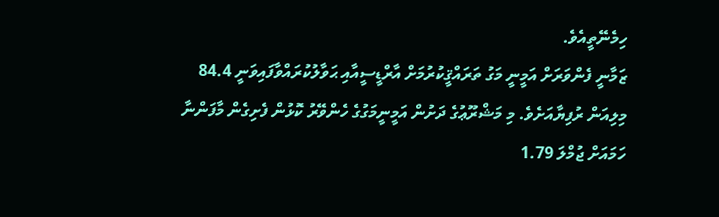ހިމެނޭތީއެވެ.
ޒަމާނީ ފެންވަރަށް އަމީނީ މަގު ތަރައްޤީކުރުމަށް އާރްޑީސީއާއި ޙަވާލުކުރައްވާފައިވަނީ 84.4 މިލިއަން ރުފިޔާއަށެވެ. މި މަޝްރޫޢުގެ ދަށުން އަމީނީމަގުގެ ހެންވޭރު ކޮޅުން ފެށިގެން މާފަންނާ ހަމައަށް ޖުމްލަ 1.79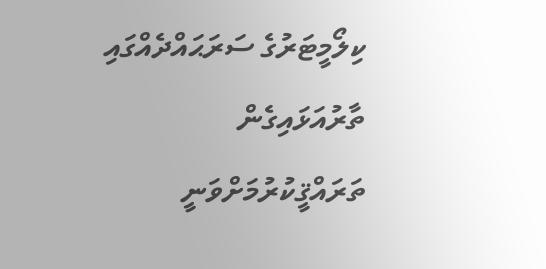ކިލޯމީޓަރުގެ ސަރަޙައްދެއްގައި ތާރުއަޅައިގެން ތަރައްޤީކުރުމަށްވަނީ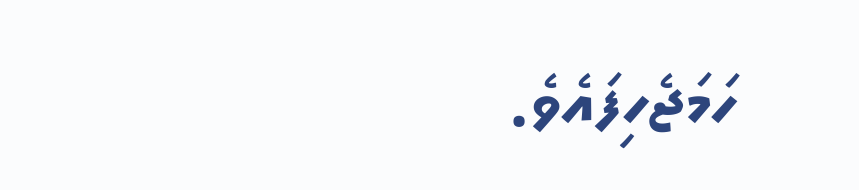ހަމަޖެހިފައެވެ.